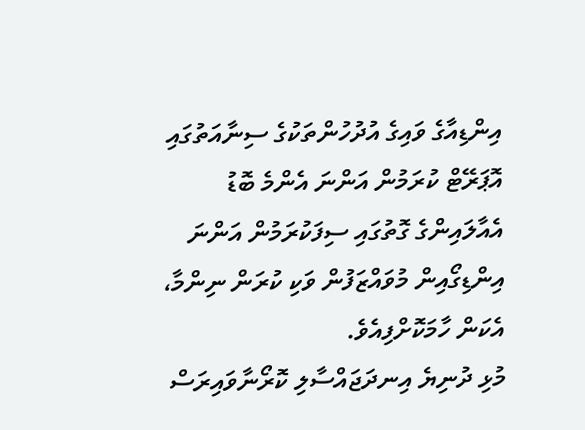އިންޑިއާގެ ވައިގެ އުދުހުންތަކުގެ ސިނާއަތުގައި އޮޕަރޭޓް ކުރަމުން އަންނަ އެންމެ ބޮޑު އެއާލައިންގެ ގޮތުގައި ސިފަކުރަމުން އަންނަ އިންޑިގޯއިން މުވައްޒަފުން ވަކި ކުރަން ނިންމާ، އެކަން ހާމަކޮށްފިއެވެ.
މުޅި ދުނިޔެ އިނދަޖައްސާލި ކޮރޯނާވައިރަސް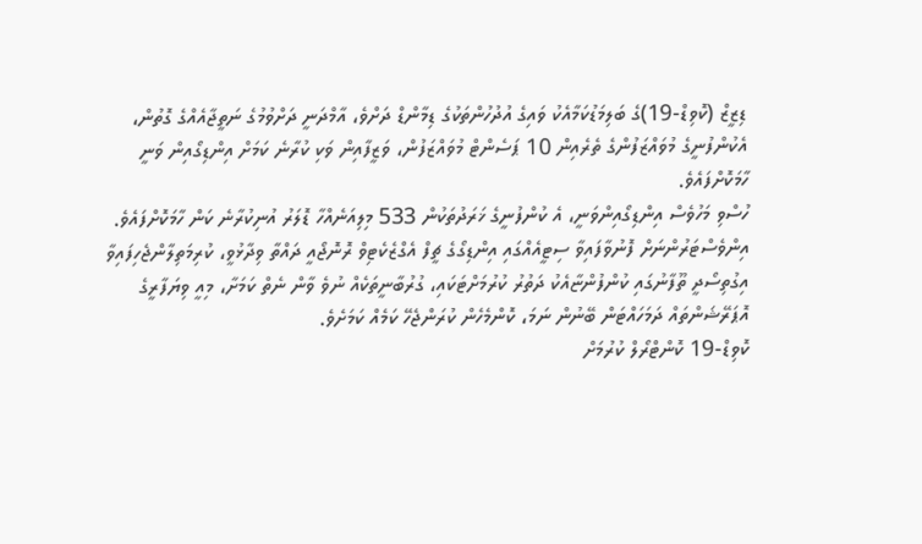ޑިޒީޒް (ކޮވިޑް-19)ގެ ބަލިމަޑުކަމާއެކު ވައިގެ އުދުހުންތަކުގެ ޑިމާންޑް ދަށްވެ، އާމްދަނީ ދަށްވުމުގެ ނަތީޖާއެއްގެ ގޮތުން، އެކުންފުނީގެ މުވައްޒަފުންގެ ތެރެއިން 10 ޕަސެންޓް މުވައްޒަފުން، ވަޒީފާއިން ވަކި ކުރާނެ ކަމަށް އިންޑިގޯއިން ވަނީ ހާމަކޮށްފައެވެ.
ހުސްވި މަހުވެސް އިންޑިގޯއިންވަނީ، އެ ކުންފުނީގެ ޚަރަދުތަކުން 533 މިލިއަނެއްހާ ޑޮލަރު އުނިކުރާނެ ކަން ހާމަކޮށްފައެވެ.
އިންވެސްޓަރުންނަށް ފޮނުވާފައިވާ ސިޓީއެއްގައި އިންޑިގޯގެ ޗީފް އެގްޒެކެޓިވް ރޮނޮޖޯއީ ދައްތާ ވިދާޅުވީ، ކުރިމަތިލާންޖެހިފައިވާ އިގުތިސޯދީ ތޫފާނުގައި ކުންފުންޏާއެކު ދަތުރު ކުރުމަށްޓަކައި، ގުރުބާނީތަކެއް ނުވެ ވާން ނެތް ކަމަށާ، މިއީ ވިޔަފާރީގެ އޮޕަރޭޝަންތައް ދަމަހައްޓަން ބޭނުން ނަމަ، ކޮންމެހެން ކުރަންޖެހޭ ކަމެއް ކަމަށެވެ.
ކޮވިޑް-19 ކޮންޓްރޯލް ކުރުމަށް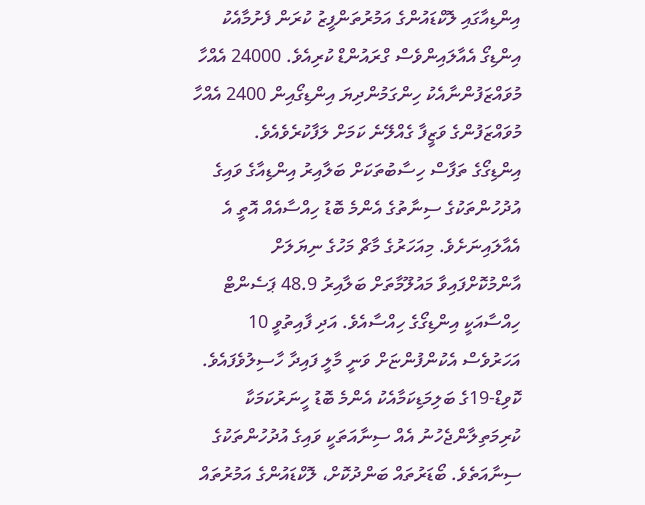އިންޑިއާގައި ލޮކްޑައުންގެ އަމުރުތަންފީޒު ކުރަން ފެށުމާއެކު އިންޑިގޯ އެއާލައިންވެސް ގްރައުންޑް ކުރިއެވެ. 24000 އެއްހާ މުވައްޒަފުންނާއެކު ހިންގަމުންދިޔަ އިންޑިގޯއިން 2400 އެއްހާ މުވައްޒަފުންގެ ވަޒީފާ ގެއްލޭނެ ކަމަށް ލަފާކުރެވެއެވެ.
އިންޑިގޯގެ ތަފާސް ހިސާބުތަކަށް ބަލާއިރު އިންޑިއާގެ ވައިގެ އުދުހުންތަކުގެ ސިނާތުގެ އެންމެ ބޮޑު ހިއްސާއެއް އޮތީ އެ އެއާލައިނަށެވެ. މިއަހަރުގެ މާޗް މަހުގެ ނިޔަލަށް އާންމުކޮށްފައިވާ މައުލޫމާތަށް ބަލާއިރު 48.9 ޕަސެންޓް ހިއްސާއަކީ އިންޑިގޯގެ ހިއްސާއެވެ. އަދި ފާއިތުވީ 10 އަހަރުވެސް އެކުންފުންޏަށް ވަނީ މާލީ ފައިދާ ހާސިލުވެފައެވެ.
ކޮވިޑް-19ގެ ބަލިމަޑިކަމާއެކު އެންމެ ބޮޑު ހީނަރުކަމަކާ ކުރިމަތިލާންޖެހުނު އެއް ސިނާއަތަކީ ވައިގެ އުދުހުންތަކުގެ ސިނާއަތެވެ. ބޯޑަރުތައް ބަންދުކޮށް، ލޮކްޑައުންގެ އަމުރުތައް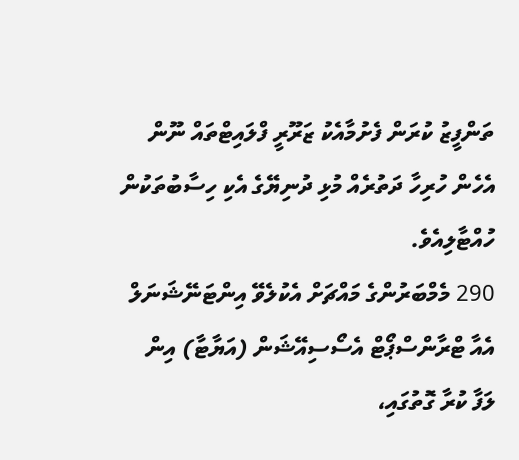ތަންފީޒު ކުރަން ފެށުމާއެކު ޒަރޫރީ ފްލައިޓްތައް ނޫން އެހެން ހުރިހާ ދަތުރެއް މުޅި ދުނިޔޭގެ އެކި ހިސާބުތަކުން ހުއްޓާލިއެވެ.
290 މެމްބަރުންގެ މައްޗަށް އެކުލެވޭ އިންޓަނޭޝަނަލް އެއާ ޓްރާންސްޕޯޓް އެސޯސިއޭޝަން (އަޔާޓާ) އިން ލަފާ ކުރާ ގޮތުގައި،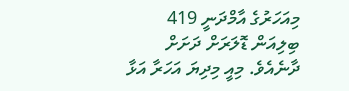މިއަހަރުގެ އާމްދަނީ 419 ބިލިއަން ޑޮލަރަށް ދަށަށް ދާނެއެވެ. މިއީ މިދިޔަ އަހަރާ އަޅާ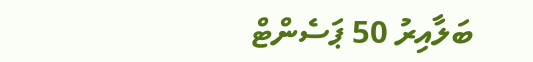ބަލާއިރު 50 ޕަސެންޓް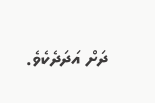ދަށް އަދަދެކެވެ.